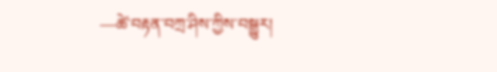—ཚེ་བརྟན་བཀྲ་ཤིས་ཀྱིས་བསྒྱུར།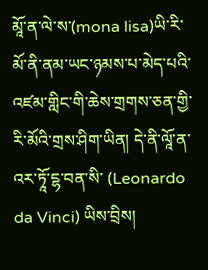མཱོ་ན་ལེ་ས་(mona lisa)ཡི་རི་མོ་ནི་ནམ་ཡང་ཉམས་པ་མེད་པའི་འཛམ་གླིང་གི་ཆེས་གྲགས་ཅན་གྱི་རི་མོའི་གྲས་ཤིག་ཡིན། དེ་ནི་ལཱོ་ན་འར་ཏཱོ་ངྷ་བན་སི་ (Leonardo da Vinci) ཡིས་བྲིས།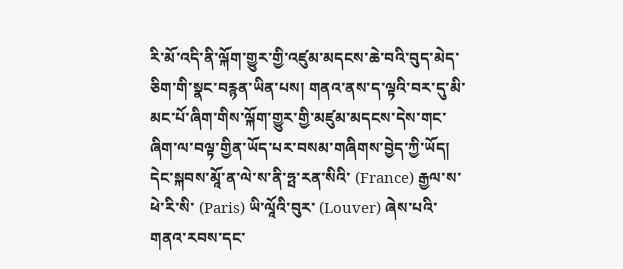རི་མོ་འདི་ནི་ལྐོག་གྱུར་གྱི་འཛུམ་མདངས་ཆེ་བའི་བུད་མེད་ཅིག་གི་སྣང་བརྙན་ཡིན་པས། གནའ་ནས་ད་ལྟའི་བར་དུ་མི་མང་པོ་ཞིག་གིས་ལྐོག་གྱུར་གྱི་མཛུམ་མདངས་དེས་གང་ཞིག་ལ་བལྟ་གྱིན་ཡོད་པར་བསམ་གཞིགས་བྱེད་ཀྱི་ཡོད། དེང་སྐབས་མཱོ་ན་ལེ་ས་ནི་ཧྤ་རན་སིའི་ (France) རྒྱལ་ས་ཕེ་རི་སི་ (Paris) ཡི་ལཱོའི་བུར་ (Louver) ཞེས་པའི་གནའ་རབས་དང་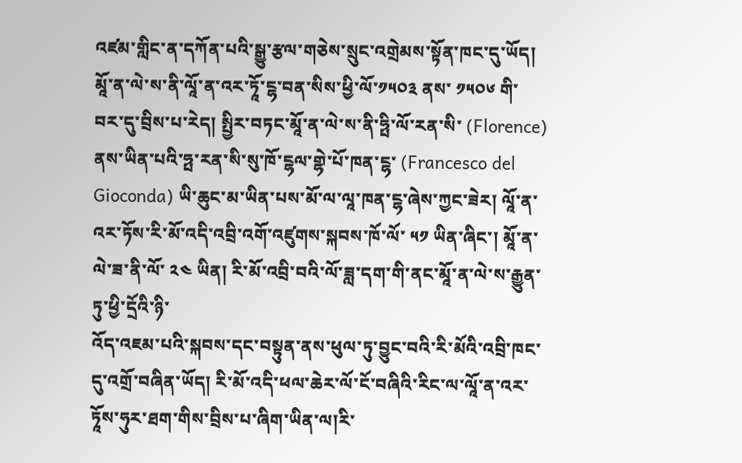འཛམ་གླིང་ན་དཀོན་པའི་སྒྱུ་རྩལ་གཅེས་སྲུང་འགྲེམས་སྟོན་ཁང་དུ་ཡོད།
མཱོ་ན་ལེ་ས་ནི་ལཱོ་ན་འར་ཏཱོ་ངྷ་བན་སིས་ཕྱི་ལོ་༡༥༠༣ ནས་ ༡༥༠༦ གི་བར་དུ་བྲིས་པ་རེད། སྤྱིར་བཏང་མཱོ་ན་ལེ་ས་ནི་ཧྤི་ལོ་རན་སི་ (Florence) ནས་ཡིན་པའི་ཧྤ་རན་སི་སུ་ཁོ་ངྷལ་གྷེ་པོ་ཁན་ངྷ་ (Francesco del Gioconda) ཡི་ཆུང་མ་ཡིན་པས་མོ་ལ་ལཱ་ཁན་ངྷ་ཞེས་ཀྱང་ཟེར། ལཱོ་ན་འར་ཏོས་རི་མོ་འདི་འབྲི་འགོ་འཛུགས་སྐབས་ཁོ་ལོ་ ༥༡ ཡིན་ཞིང་། མཱོ་ན་ལེ་ཟ་ནི་ལོ་ ༢༤ ཡིན། རི་མོ་འབྲི་བའི་ལོ་ཟླ་དག་གི་ནང་མཱོ་ན་ལེ་ས་རྒྱུན་ཏུ་ཕྱི་དྲོའི་ཉི་
འོད་འཇམ་པའི་སྐབས་དང་བསྟུན་ནས་ཕུལ་ཏུ་བྱུང་བའི་རི་མོའི་འབྲི་ཁང་དུ་འགྲོ་བཞིན་ཡོད། རི་མོ་འདི་ཕལ་ཆེར་ལོ་ངོ་བཞིའི་རིང་ལ་ལཱོ་ན་འར་ཏཱོས་ཧུར་ཐག་གིས་བྲིས་པ་ཞིག་ཡིན་ལ།རི་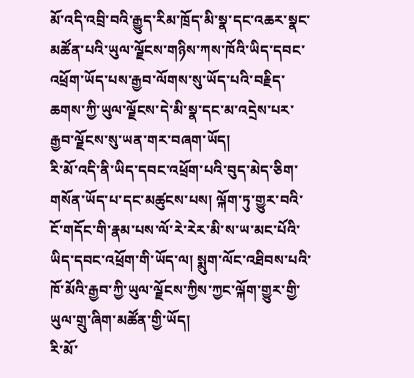མོ་འདི་འབྲི་བའི་རྒྱུད་རིམ་ཁྲོད་མི་སྣ་དང་འཆར་སྣང་མཚོན་པའི་ཡུལ་ལྗོངས་གཉིས་ཀས་ཁོའི་ཡིད་དབང་འཕྲོག་ཡོད་པས་རྒྱབ་ལོགས་སུ་ཡོད་པའི་བརྗིད་ཆགས་ཀྱི་ཡུལ་ལྗོངས་དེ་མི་སྣ་དང་མ་འདྲེས་པར་རྒྱབ་ལྗོངས་སུ་ཡན་གར་བཞག་ཡོད།
རི་མོ་འདི་ནི་ཡིད་དབང་འཕྲོག་པའི་བུད་མེད་ཅིག་གསོན་ཡོད་པ་དང་མཚུངས་པས། ལྐོག་ཏུ་གྱུར་བའི་ངོ་གདོང་གི་རྣམ་པས་ལོ་རེ་རེར་མི་ས་ཡ་མང་པོའི་ཡིད་དབང་འཕྲོག་གི་ཡོད་ལ། སྨུག་ལོང་འཐིབས་པའི་ཁོ་མོའི་རྒྱབ་ཀྱི་ཡུལ་ལྗོངས་ཀྱིས་ཀྱང་ལྐོག་གྱུར་གྱི་ཡུལ་གྲུ་ཞིག་མཚོན་གྱི་ཡོད།
རི་མོ་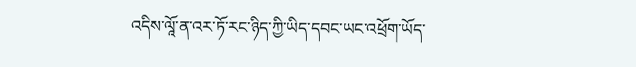འདིས་ལཱོ་ན་འར་ཏོ་རང་ཉིད་ཀྱི་ཡིད་དབང་ཡང་འཕྲོག་ཡོད་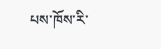པས་ཁོས་རི་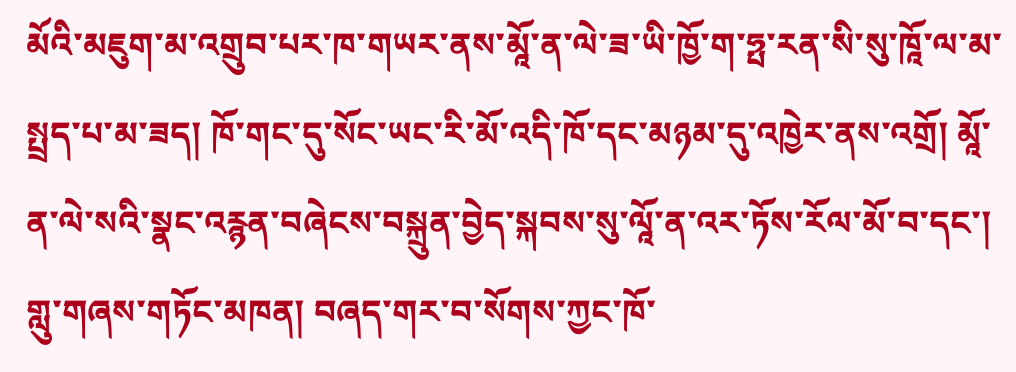མོའི་མཇུག་མ་འགྲུབ་པར་ཁ་གཡར་ནས་མཱོ་ན་ལེ་ཟ་ཡི་ཁྱོ་ག་ཧྤ་རན་སི་སུ་ཁཱོ་ལ་མ་སྤྲད་པ་མ་ཟད། ཁོ་གང་དུ་སོང་ཡང་རི་མོ་འདི་ཁོ་དང་མཉམ་དུ་འཁྱེར་ནས་འགྲོ། མཱོ་ན་ལེ་སའི་སྣང་འརྙན་བཞེངས་བསྐྲུན་བྱེད་སྐབས་སུ་ལཱོ་ན་འར་ཏོས་རོལ་མོ་བ་དང་། གླུ་གཞས་གཏོང་མཁན། བཞད་གར་བ་སོགས་ཀྱང་ཁོ་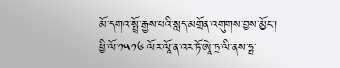མོ་དགའ་སྤྲོ་རྒྱས་པའི་སླད་མགྲོན་འགུགས་བྱས་མྱོང་།
ཕྱི་ལོ་༡༥༡༦ ལོར་ལཱོ་ན་འར་ཏོ་ཨཱེ་ཏྲ་ལི་ནས་ཧྤ་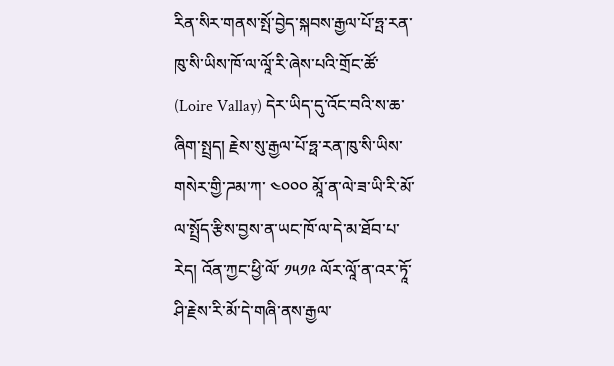རིན་སིར་གནས་སྤོ་བྱེད་སྐབས་རྒྱལ་པོ་ཧྤ་རན་ཁུ་སི་ཡིས་ཁོ་ལ་ལཱོ་རི་ཞེས་པའི་གྲོང་ཚོ་ (Loire Vallay) དེར་ཡིད་དུ་འོང་བའི་ས་ཆ་ཞིག་སྤྲད། རྗེས་སུ་རྒྱལ་པོ་ཧྥ་རན་ཁུ་སི་ཡིས་གསེར་གྱི་ཌམ་ཀ་ ༤༠༠༠ མཱོ་ན་ལེ་ཟ་ཡི་རི་མོ་ལ་སྤྲོད་རྩིས་བྱས་ན་ཡང་ཁོ་ལ་དེ་མ་ཐོབ་པ་རེད། འོན་ཀྱང་ཕྱི་ལོ་ ༡༥༡༩ ལོར་ལཱོ་ན་འར་ཏཱོ་ཤི་རྗེས་རི་མོ་དེ་གཞི་ནས་རྒྱལ་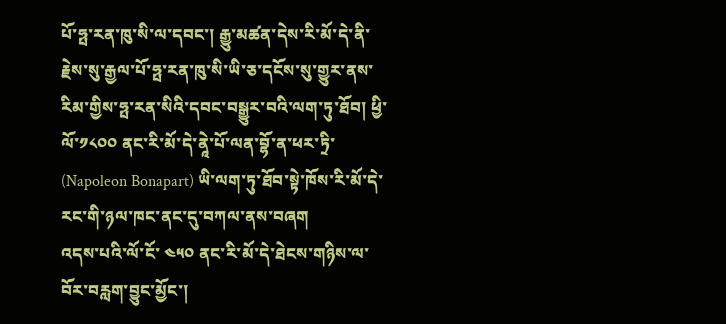པོ་ཧྤ་རན་ཁུ་སི་ལ་དབང་། རྒྱུ་མཚན་དེས་རི་མོ་དེ་ནི་རྗེས་སུ་རྒྱལ་པོ་ཧྤ་རན་ཁུ་སི་ཡི་ཅ་དངོས་སུ་གྱུར་ནས་རིམ་གྱིས་ཧྤ་རན་སིའི་དབང་བསྒྱུར་བའི་ལག་ཏུ་ཐོབ། ཕྱི་ལོ་༡༨༠༠ ནང་རི་མོ་དེ་ནཱེ་པོ་ལན་བྷོ་ན་ཕར་ཏྲི་ (Napoleon Bonapart) ཡི་ལག་ཏུ་ཐོབ་སྟེ་ཁོས་རི་མོ་དེ་རང་གི་ཉལ་ཁང་ནང་དུ་བཀལ་ནས་བཞག
འདས་པའི་ལོ་ངོ་ ༤༥༠ ནང་རི་མོ་དེ་ཐེངས་གཉིས་ལ་བོར་བརླག་བྱུང་མྱོང་།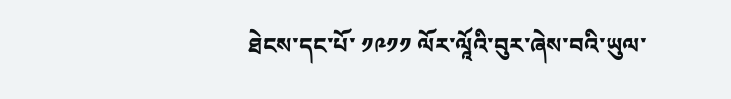ཐེངས་དང་པོ་ ༡༩༡༡ ལོར་ལཱོའི་བུར་ཞེས་བའི་ཡུལ་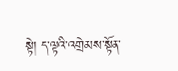སྟེ། ད་ལྟའི་འགྲེམས་སྟོན་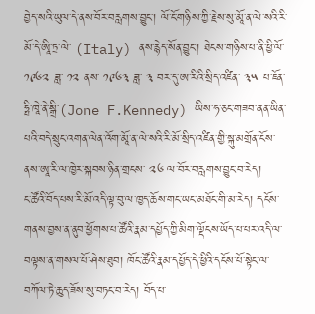བྱེད་སའི་ཡུལ་དེ་ནས་བོར་བརླགས་བྱུང་། ལོ་ངོ་གཉིས་ཀྱི་རྗེས་སུ་མཱོ་ན་ལེ་སའི་རི་མོ་དེ་ཨཱི་ཏྲ་ལེ་ (Italy) ནས་རྙེད་སོན་བྱུང་། ཐེངས་གཉིས་པ་ནི་ཕྱི་ལོ་ ༡༩༦༢ ཟླ་ ༡༢ ནས་ ༡༩༦༣ ཟླ་ ༣ བར་དུ་ཨ་རིའི་སྲིད་འཛིན་ ༣༥ པ་ཇོན་ཧྤི་ཁཱེ་ནེ་སྒྲི་(Jone F.Kennedy) ཡིས་ཧ་ཅང་གཟབ་ནན་ཡིན་པའི་བདེ་སྲུང་འགན་ལེན་འོག་མཱོ་ན་ལེ་སའི་རི་མོ་སྲིད་འཛིན་གྱི་སྐུ་མགྲོན་ངོས་ནས་ཨཱ་རི་ལ་ཁྱེར་སྐབས་ཉིན་གྲངས་ ༢༦ ལ་བོར་བརླགས་བྱུང་བ་རེད།
ང་ཚོའི་བོད་པས་རི་མོ་འདི་ལྟ་བུ་ལ་ཁྱད་ཆོས་གང་ཡང་མཐོང་གི་མ་རེད། དངོས་གནས་བྱས་ན་ནུབ་ཕྱོགས་པ་ཚོའི་རྣམ་དཔྱོད་ཀྱི་མིག་ལྡོངས་ཡོད་པ་པར་འདི་ལ་བལྟས་ན་གསལ་པོ་ཤེས་ཐུབ། ཁོང་ཚོའི་རྣམ་དཔྱོད་དེ་ཕྱིའི་དངོས་པོ་སྟེང་ལ་བཀོལ་ཏེ་ཆུད་ཟོས་སུ་བཏང་བ་རེད། བོད་པ་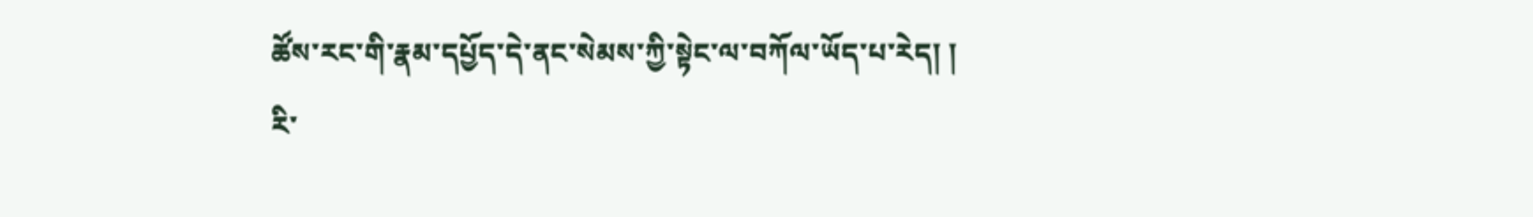ཚོས་རང་གི་རྣམ་དཔྱོད་དེ་ནང་སེམས་ཀྱི་སྟེང་ལ་བཀོལ་ཡོད་པ་རེད། །
རི་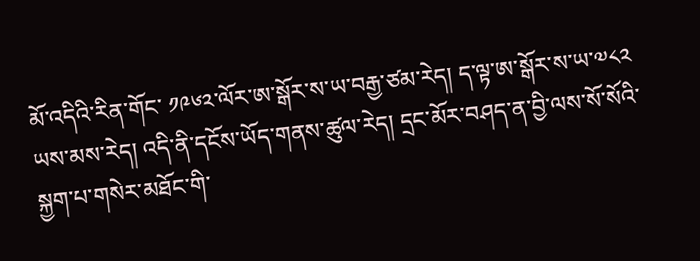མོ་འདིའི་རིན་གོང་ ༡༩༦༢་ལོར་ཨ་སྒོར་ས་ཡ་བརྒྱ་ཙམ་རེད། ད་ལྟ་ཨ་སྒོར་ས་ཡ་༧༨༢ ཡས་མས་རེད། འདི་ནི་དངོས་ཡོད་གནས་ཚུལ་རེད། དྲང་མོར་བཤད་ན་བྱི་ལས་སོ་སོའི་སྐྱག་པ་གསེར་མཐོང་གི་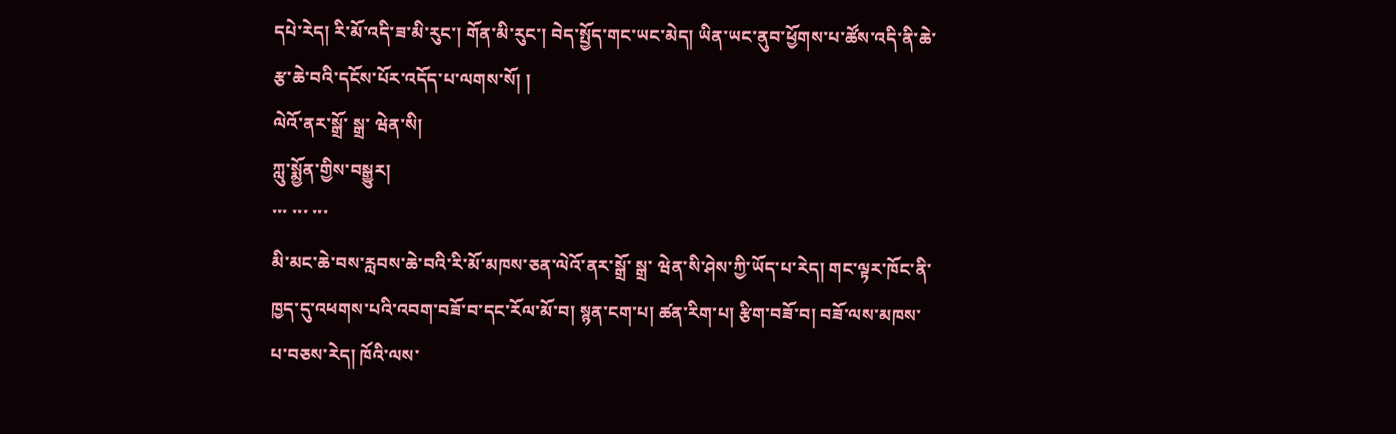དཔེ་རེད། རི་མོ་འདི་ཟ་མི་རུང་། གོན་མི་རུང་། བེད་སྤྱོད་གང་ཡང་མེད། ཡིན་ཡང་ནུབ་ཕྱོགས་པ་ཚོས་འདི་ནི་ཆེ་རྩ་ཆེ་བའི་དངོས་པོར་འདོད་པ་ལགས་སོ། །
ལེའོ་ནར་སྒྲོ་ སྒྲ་ ཝེན་སི།
ཀླུ་སྨྱོན་གྱིས་བསྒྱུར།
་་་ ་་་ ་་་
མི་མང་ཆེ་བས་རླབས་ཆེ་བའི་རི་མོ་མཁས་ཅན་ལེའོ་ནར་སྒྲོ་ སྒྲ་ ཝེན་སི་ཤེས་ཀྱི་ཡོད་པ་རེད། གང་ལྟར་ཁོང་ནི་ཁྱད་དུ་འཕགས་པའི་འབག་བཟོ་བ་དང་རོལ་མོ་བ། སྙན་ངག་པ། ཚན་རིག་པ། རྩིག་བཟོ་བ། བཟོ་ལས་མཁས་པ་བཅས་རེད། ཁོའི་ལས་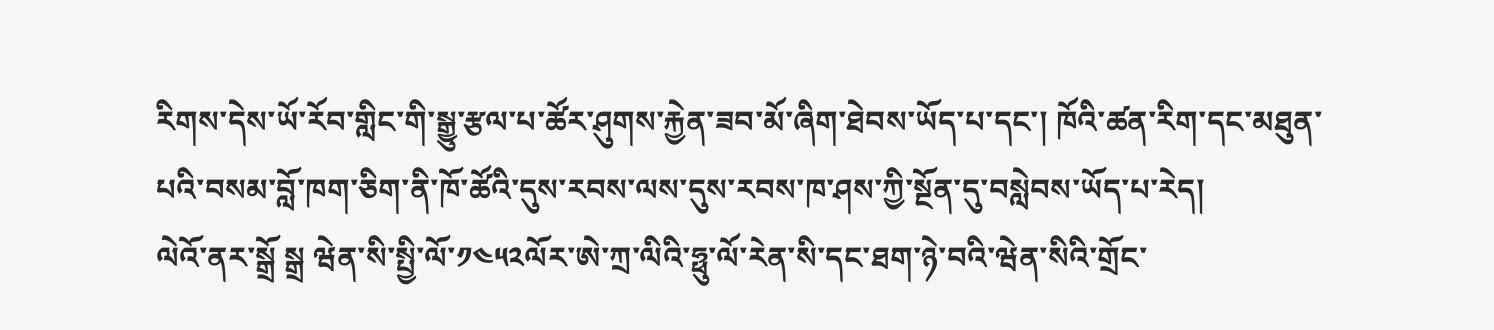རིགས་དེས་ཡོ་རོབ་གླིང་གི་སྒྱུ་རྩལ་པ་ཚོར་ཤུགས་རྐྱེན་ཟབ་མོ་ཞིག་ཐེབས་ཡོད་པ་དང་། ཁོའི་ཚན་རིག་དང་མཐུན་པའི་བསམ་བློ་ཁག་ཅིག་ནི་ཁོ་ཚོའི་དུས་རབས་ལས་དུས་རབས་ཁ་ཤས་ཀྱི་སྔོན་དུ་བསླེབས་ཡོད་པ་རེད།
ལེའོ་ནར་སྒྲོ སྒྲ ཝེན་སི་སྤྱི་ལོ་༡༤༥༢ལོར་ཨེ་ཀྲ་ལིའི་ཧྥུ་ལོ་རེན་སི་དང་ཐག་ཉེ་བའི་ཝེན་སིའི་གྲོང་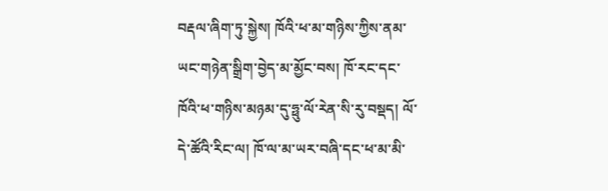བརྡལ་ཞིག་ཏུ་སྐྱེས། ཁོའི་ཕ་མ་གཉིས་ཀྱིས་ནམ་ཡང་གཉེན་སྒྲིག་བྱེད་མ་མྱོང་བས། ཁོ་རང་དང་ཁོའི་ཕ་གཉིས་མཉམ་དུ་ཧྥུ་ལོ་རེན་སི་རུ་བསྡད། ལོ་དེ་ཚོའི་རིང་ལ། ཁོ་ལ་མ་ཡར་བཞི་དང་ཕ་མ་མི་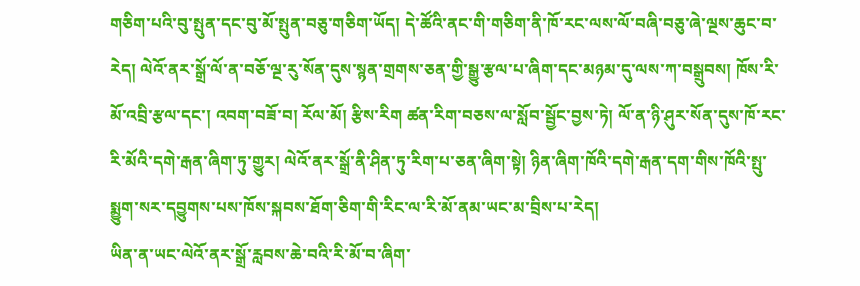གཅིག་པའི་བུ་སྤུན་དང་བུ་མོ་སྤུན་བཅུ་གཅིག་ཡོད། དེ་ཚོའི་ནང་གི་གཅིག་ནི་ཁོ་རང་ལས་ལོ་བཞི་བཅུ་ཞེ་ལྔས་ཆུང་བ་རེད། ལེའོ་ནར་སྒྲོ་ལོ་ན་བཅོ་ལྔ་རུ་སོན་དུས་སྙན་གྲགས་ཅན་གྱི་སྒྱུ་རྩལ་པ་ཞིག་དང་མཉམ་དུ་ལས་ཀ་བསྒྲུབས། ཁོས་རི་མོ་འབྲི་རྩལ་དང་། འབག་བཟོ་བ། རོལ་མོ། རྩིས་རིག ཚན་རིག་བཅས་ལ་སློབ་སྦྱོང་བྱས་ཏེ། ལོ་ན་ཉི་ཤུར་སོན་དུས་ཁོ་རང་རི་མོའི་དགེ་རྒན་ཞིག་ཏུ་གྱུར། ལེའོ་ནར་སྒྲོ་ནི་ཤིན་ཏུ་རིག་པ་ཅན་ཞིག་སྟེ། ཉིན་ཞིག་ཁོའི་དགེ་རྒན་དག་གིས་ཁོའི་སྤུ་སྨྱུག་སར་དབྱུགས་པས་ཁོས་སྐབས་ཐོག་ཅིག་གི་རིང་ལ་རི་མོ་ནམ་ཡང་མ་བྲིས་པ་རེད།
ཡིན་ན་ཡང་ལེའོ་ནར་སྒྲོ་རླབས་ཆེ་བའི་རི་མོ་བ་ཞིག་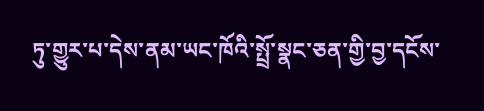ཏུ་གྱུར་པ་དེས་ནམ་ཡང་ཁོའི་སྤྲོ་སྣང་ཅན་གྱི་བྱ་དངོས་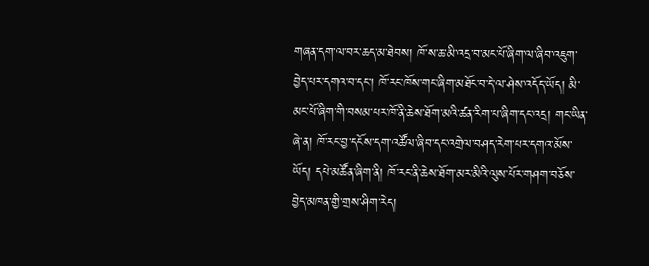གཞན་དག་ལ་བར་ཆད་མ་ཐེབས། ཁོ་ས་ཆ་མི་འདྲ་བ་མང་པོ་ཞིག་ལ་ཞིབ་འཇུག་བྱེད་པར་དགའ་བ་དང་། ཁོ་རང་ཁོས་གང་ཞིག་མཐོང་བ་དེ་ལ་ཤེས་འདོད་ཡོད། མི་མང་པོ་ཞིག་གི་བསམ་པར་ཁོ་ནི་ཆེས་ཐོག་མའི་ཚན་རིག་པ་ཞིག་དང་འདྲ། གང་ཡིན་ཞེ་ན། ཁོ་རང་བྱ་དངོས་དག་འཚོལ་ཞིབ་དང་འགྲེལ་བཤད་རེག་པར་དགའ་མོས་ཡོད། དཔེ་མཚོན་ཞིག་ནི། ཁོ་རང་ནི་ཆེས་ཐོག་མར་མིའི་ལུས་པོར་གཤག་བཅོས་བྱེད་མཁན་གྱི་གྲས་ཤིག་རེད།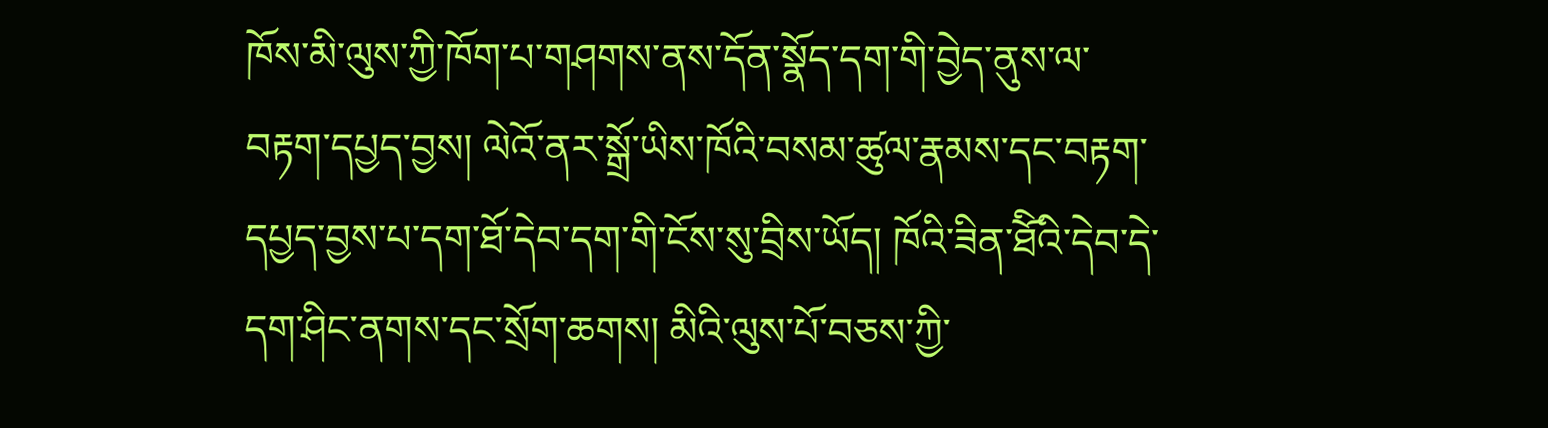ཁོས་མི་ལུས་ཀྱི་ཁོག་པ་གཤགས་ནས་དོན་སྣོད་དག་གི་བྱེད་ནུས་ལ་བརྟག་དཔྱད་བྱས། ལེའོ་ནར་སྒྲོ་ཡིས་ཁོའི་བསམ་ཚུལ་རྣམས་དང་བརྟག་དཔྱད་བྱས་པ་དག་ཐོ་དེབ་དག་གི་ངོས་སུ་བྲིས་ཡོད། ཁོའི་ཟིན་ཐོིའི་དེབ་དེ་དག་ཤིང་ནགས་དང་སྲོག་ཆགས། མིའི་ལུས་པོ་བཅས་ཀྱི་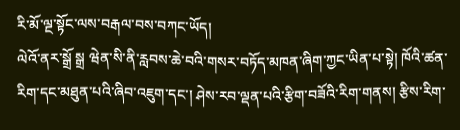རི་མོ་ལྔ་སྟོང་ལས་བརྒལ་བས་བཀང་ཡོད།
ལེའོ་ནར་སྒྲོ སྒྲ ཝེན་སི་ནི་རླབས་ཆེ་བའི་གསར་བཏོད་མཁན་ཞིག་ཀྱང་ཡིན་པ་སྟེ། ཁོའི་ཚན་རིག་དང་མཐུན་པའི་ཞིབ་འཇུག་དང་། ཤེས་རབ་ལྡན་པའི་རྩིག་བཟོའི་རིག་གནས། རྩིས་རིག་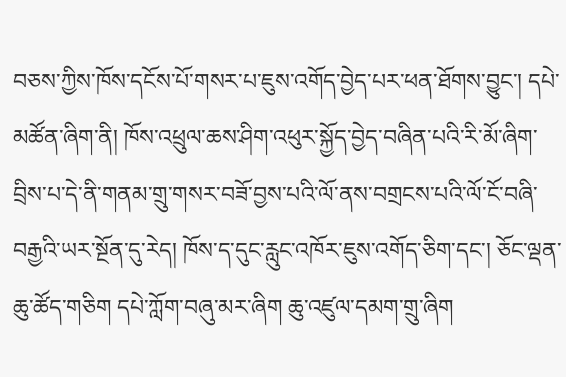བཅས་ཀྱིས་ཁོས་དངོས་པོ་གསར་པ་ཇུས་འགོད་བྱེད་པར་ཕན་ཐོགས་བྱུང་། དཔེ་མཚོན་ཞིག་ནི། ཁོས་འཕྲུལ་ཆས་ཤིག་འཕུར་སྐྱོད་བྱེད་བཞིན་པའི་རི་མོ་ཞིག་བྲིས་པ་དེ་ནི་གནམ་གྲུ་གསར་བཟོ་བྱས་པའི་ལོ་ནས་བགྲངས་པའི་ལོ་ངོ་བཞི་བརྒྱའི་ཡར་སྔོན་དུ་རེད། ཁོས་ད་དུང་རླུང་འཁོར་ཇུས་འགོད་ཅིག་དང་། ཅོང་ལྡན་ཆུ་ཚོད་གཅིག དཔེ་ཀློག་བཞུ་མར་ཞིག ཆུ་འཛུལ་དམག་གྲུ་ཞིག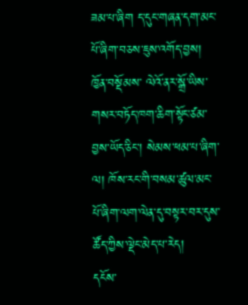ཟམ་པ་ཞིག ད་དུང་གཞན་དག་མང་པོ་ཞིག་བཅས་ཇུས་འགོད་བྱས། ཁྱོན་བསྡོམས་ ལེའོ་ནར་སྒྲོ་ཡིས་གསར་བཏོད་ཁག་ཆིག་སྟོང་ཙམ་བྱས་ཡོད་ཅིང་། སེམས་ཕམ་པ་ཞིག་ལ། ཁོས་རང་གི་བསམ་ཚུལ་མང་པོ་ཞིག་ལག་ལེན་དུ་བསྟར་བར་དུས་ཚོད་ཀྱིས་ལྡེང་མེད་པ་རེད།
དངོས་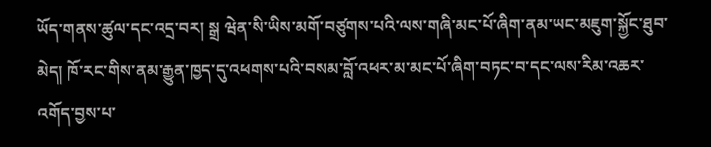ཡོད་གནས་ཚུལ་དང་འདྲ་བར། སྒྲ ཝེན་སི་ཡིས་མགོ་བཙུགས་པའི་ལས་གཞི་མང་པོ་ཞིག་ནམ་ཡང་མཇུག་སྐྱོང་ཐུབ་མེད། ཁོ་རང་གིས་ནམ་རྒྱུན་ཁྱད་དུ་འཕགས་པའི་བསམ་བློ་འཕར་མ་མང་པོ་ཞིག་བཏང་བ་དང་ལས་རིམ་འཆར་འགོད་བྱས་པ་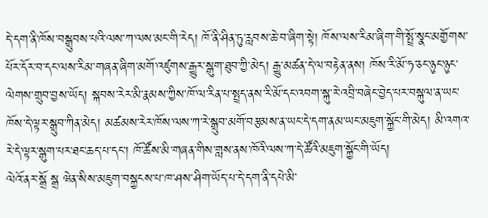དེ་དག་ནི་ཁོས་བསྒྲུབས་པའི་ལས་ཀ་ལས་མང་གི་རེད། ཁོ་ནི་ཤིན་ཏུ་རླབས་ཆེ་བ་ཞིག་སྟེ། ཁོས་ལས་རིམ་ཞིག་གི་སྤྲོ་སྣང་མགྱོགས་པོར་དོར་བ་དང་ལས་རིམ་གཞན་ཞིག་མགོ་འཛུགས་རྒྱུར་སྒུག་ཐུབ་ཀྱི་མེད། རྒྱུ་མཚན་དེ་ལ་བརྟེན་ནས། ཁོས་རི་མོ་ཧ་ཅང་ཉུང་ཉུང་ལེགས་གྲུབ་བྱས་ཡོད། སྐབས་རེར་མི་རྣམས་ཀྱིས་ཁོ་ལ་རིན་པ་སྤྲད་ནས་རི་མོ་དང་འབག་སྐུ་རེ་འབྲི་བཞེང་བྱེད་པར་བསྐུལ་ན་ཡང་ཁོས་དེ་ལྟར་སྒྲུབ་ཀིན་མེད། མཚམས་རེར་ཁོས་ལས་ཀ་རེ་སྒྲུབ་མགོ་བརྩམས་ན་ཡང་དེ་དག་ནམ་ཡང་མཇུག་སྐྱོང་གི་མེད། མི་འགའ་རེ་དེ་ལྟར་སྒུག་པར་ཐང་ཆད་པ་དང་། ཁོ་ཚོས་མི་གཞན་གིས་གླས་ནས་ཁོའི་ལས་ཀ་དེ་ཚོའི་མཇུག་སྐྱོང་གི་ཡོད།
ལེའོ་ནར་སྒྲོ སྒྲ ཝེན་སིས་མཇུག་བསྐྱངས་པ་ཁ་ཤས་ཤིག་ཡོད་པ་དེ་དག་ནི་དཔེ་མི་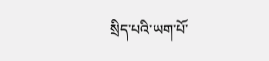སྲིད་པའི་ཡག་པོ་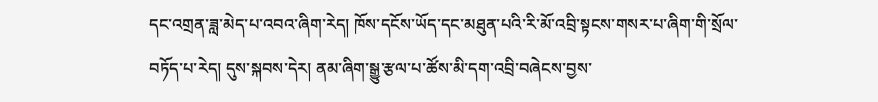དང་འགྲན་ཟླ་མེད་པ་འབའ་ཞིག་རེད། ཁོས་དངོས་ཡོད་དང་མཐུན་པའི་རི་མོ་འབྲི་སྟངས་གསར་པ་ཞིག་གི་སྲོལ་བཏོད་པ་རེད། དུས་སྐབས་དེར། ནམ་ཞིག་སྒྱུ་རྩལ་པ་ཚོས་མི་དག་འབྲི་བཞེངས་བྱས་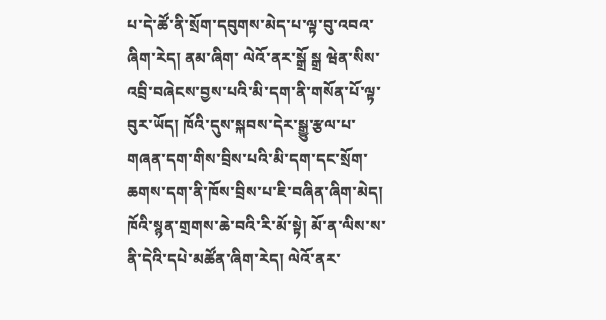པ་དེ་ཚོ་ནི་སྲོག་དབུགས་མེད་པ་ལྟ་བུ་འབའ་ཞིག་རེད། ནམ་ཞིག་ ལེའོ་ནར་སྒྲོ སྒྲ ཝེན་སིས་འབྲི་བཞེངས་བྱས་པའི་མི་དག་ནི་གསོན་པོ་ལྟ་བུར་ཡོད། ཁོའི་དུས་སྐབས་དེར་སྒྱུ་རྩལ་པ་གཞན་དག་གིས་བྲིས་པའི་མི་དག་དང་སྲོག་ཆགས་དག་ནི་ཁོས་བྲིས་པ་ཇི་བཞིན་ཞིག་མེད། ཁོའི་སྙན་གྲགས་ཆེ་བའི་རི་མོ་སྟེ། མོ་ན་ལིས་ས་ནི་དེའི་དཔེ་མཚོན་ཞིག་རེད། ལེའོ་ནར་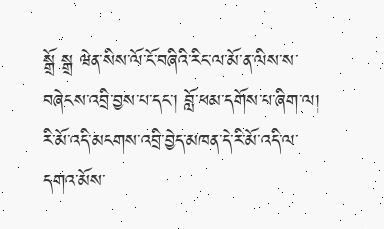སྒྲོ སྒྲ ཝེན་སིས་ལོ་ངོ་བཞིའི་རིང་ལ་མོ་ན་ལིས་ས་བཞེངས་འབྲི་བྱས་པ་དང་། བློ་ཕམ་དགོས་པ་ཞིག་ལ། རི་མོ་འདི་མངགས་འབྲི་བྱེད་མཁན་དེ་རི་མོ་འདི་ལ་དགའ་མོས་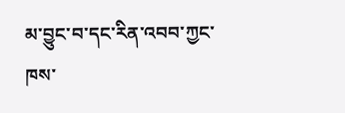མ་བྱུང་བ་དང་རིན་འབབ་ཀྱང་ཁས་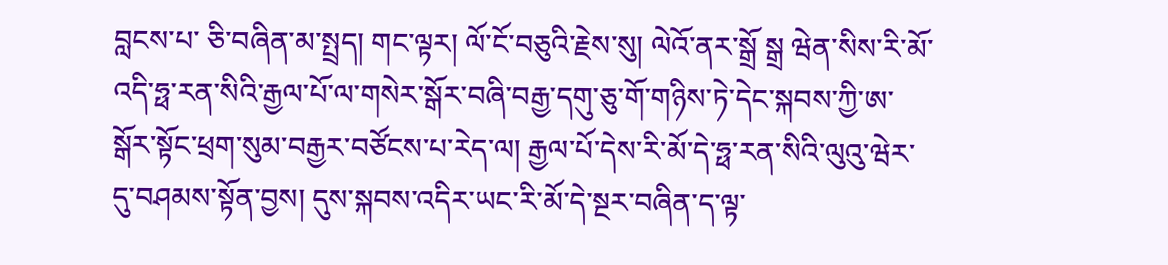བླངས་པ་ ཅི་བཞིན་མ་སྤྲད། གང་ལྟར། ལོ་ངོ་བཅུའི་རྗེས་སུ། ལེའོ་ནར་སྒྲོ སྒྲ ཝེན་སིས་རི་མོ་འདི་ཧྥ་རན་སིའི་རྒྱལ་པོ་ལ་གསེར་སྒོར་བཞི་བརྒྱ་དགུ་ཅུ་གོ་གཉིས་ཏེ་དེང་སྐབས་ཀྱི་ཨ་སྒོར་སྟོང་ཕྲག་སུམ་བརྒྱར་བཙོངས་པ་རེད་ལ། རྒྱལ་པོ་དེས་རི་མོ་དེ་ཧྥ་རན་སིའི་ལུའུ་ཝེར་དུ་བཤམས་སྟོན་བྱས། དུས་སྐབས་འདིར་ཡང་རི་མོ་དེ་སྔར་བཞིན་ད་ལྟ་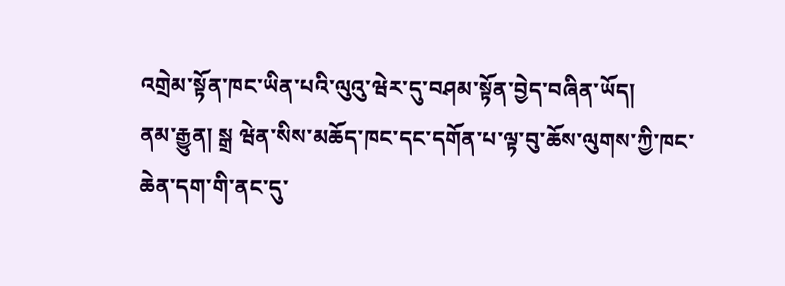འགྲེམ་སྟོན་ཁང་ཡིན་པའི་ལུའུ་ཝེར་དུ་བཤམ་སྟོན་བྱེད་བཞིན་ཡོད།
ནམ་རྒྱུན། སྒྲ ཝེན་སིས་མཆོད་ཁང་དང་དགོན་པ་ལྟ་བུ་ཆོས་ལུགས་ཀྱི་ཁང་ཆེན་དག་གི་ནང་དུ་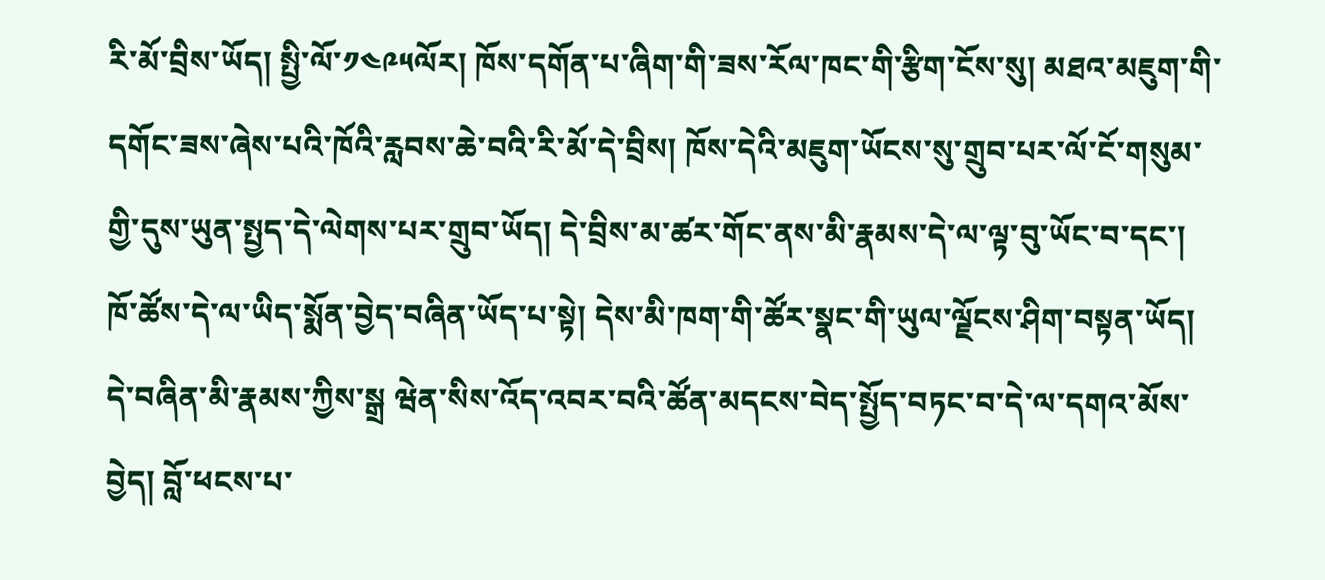རི་མོ་བྲིས་ཡོད། སྤྱི་ལོ་༡༤༩༥ལོར། ཁོས་དགོན་པ་ཞིག་གི་ཟས་རོལ་ཁང་གི་རྩིག་ངོས་སུ། མཐའ་མཇུག་གི་དགོང་ཟས་ཞེས་པའི་ཁོའི་རླབས་ཆེ་བའི་རི་མོ་དེ་བྲིས། ཁོས་དེའི་མཇུག་ཡོངས་སུ་གྲུབ་པར་ལོ་ངོ་གསུམ་གྱི་དུས་ཡུན་སྤྱད་དེ་ལེགས་པར་གྲུབ་ཡོད། དེ་བྲིས་མ་ཚར་གོང་ནས་མི་རྣམས་དེ་ལ་ལྟ་བུ་ཡོང་བ་དང་། ཁོ་ཚོས་དེ་ལ་ཡིད་སྨོན་བྱེད་བཞིན་ཡོད་པ་སྟེ། དེས་མི་ཁག་གི་ཚོར་སྣང་གི་ཡུལ་ལྗོངས་ཤིག་བསྟན་ཡོད། དེ་བཞིན་མི་རྣམས་ཀྱིས་སྒྲ ཝེན་སིས་འོད་འབར་བའི་ཚོན་མདངས་བེད་སྤྱོད་བཏང་བ་དེ་ལ་དགའ་མོས་བྱེད། བློ་ཕངས་པ་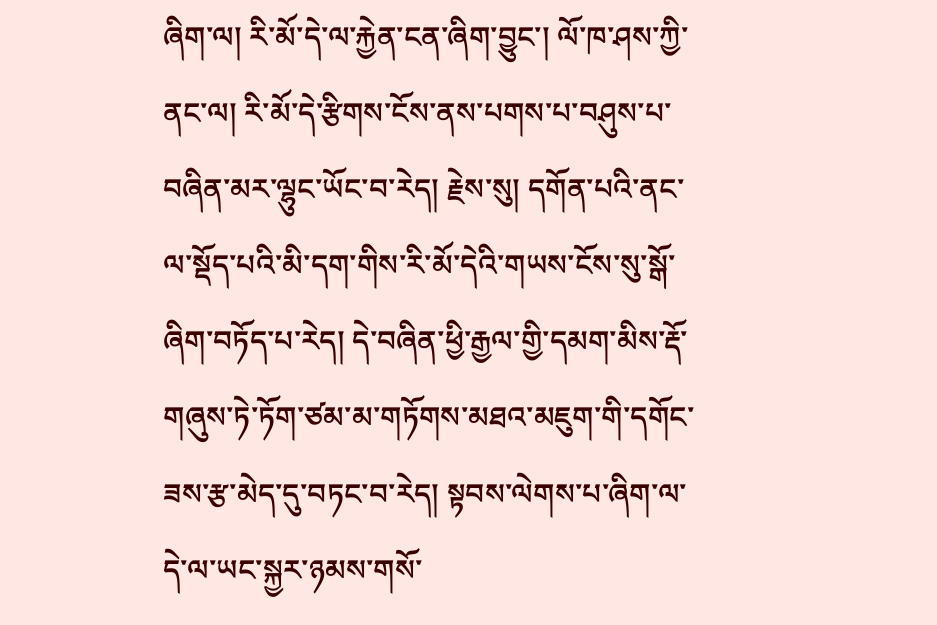ཞིག་ལ། རི་མོ་དེ་ལ་རྐྱེན་ངན་ཞིག་བྱུང་། ལོ་ཁ་ཤས་ཀྱི་ནང་ལ། རི་མོ་དེ་རྩིགས་ངོས་ནས་པགས་པ་བཤུས་པ་བཞིན་མར་ལྷུང་ཡོང་བ་རེད། རྗེས་སུ། དགོན་པའི་ནང་ལ་སྡོད་པའི་མི་དག་གིས་རི་མོ་དེའི་གཡས་ངོས་སུ་སྒོ་ཞིག་བཏོད་པ་རེད། དེ་བཞིན་ཕྱི་རྒྱལ་གྱི་དམག་མིས་རྡོ་གཞུས་ཏེ་ཏོག་ཙམ་མ་གཏོགས་མཐའ་མཇུག་གི་དགོང་ཟས་རྩ་མེད་དུ་བཏང་བ་རེད། སྟབས་ལེགས་པ་ཞིག་ལ་དེ་ལ་ཡང་སྐྱར་ཉམས་གསོ་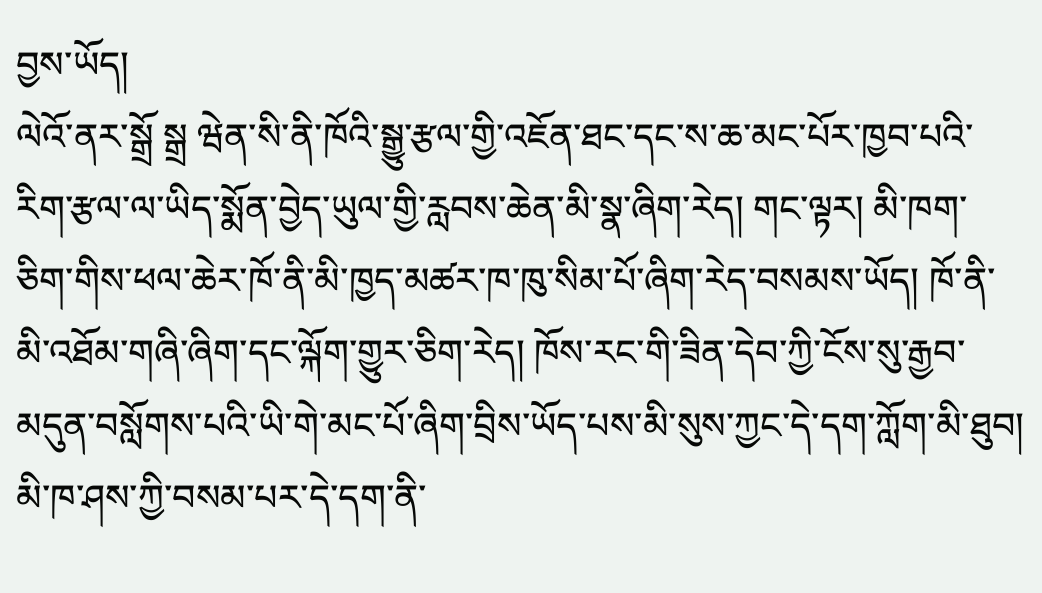བྱས་ཡོད།
ལེའོ་ནར་སྒྲོ སྒྲ ཝེན་སི་ནི་ཁོའི་སྒྱུ་རྩལ་གྱི་འཇོན་ཐང་དང་ས་ཆ་མང་པོར་ཁྱབ་པའི་རིག་རྩལ་ལ་ཡིད་སྨོན་བྱེད་ཡུལ་གྱི་རླབས་ཆེན་མི་སྣ་ཞིག་རེད། གང་ལྟར། མི་ཁག་ཅིག་གིས་ཕལ་ཆེར་ཁོ་ནི་མི་ཁྱད་མཚར་ཁ་ཁུ་སིམ་པོ་ཞིག་རེད་བསམས་ཡོད། ཁོ་ནི་མི་འཐོམ་གཞི་ཞིག་དང་ལྐོག་གྱུར་ཅིག་རེད། ཁོས་རང་གི་ཟིན་དེབ་ཀྱི་ངོས་སུ་རྒྱབ་མདུན་བསློགས་པའི་ཡི་གེ་མང་པོ་ཞིག་བྲིས་ཡོད་པས་མི་སུས་ཀྱང་དེ་དག་ཀློག་མི་ཐུབ། མི་ཁ་ཤས་ཀྱི་བསམ་པར་དེ་དག་ནི་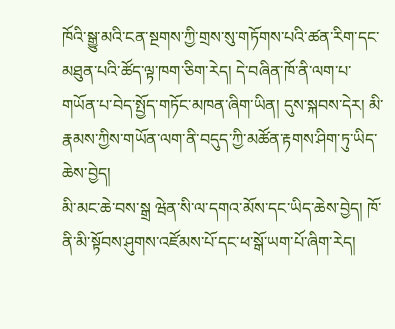ཁོའི་སྒྱུ་མའི་ངན་སྔགས་ཀྱི་གྲས་སུ་གཏོགས་པའི་ཚན་རིག་དང་མཐུན་པའི་ཚོད་ལྟ་ཁག་ཅིག་རེད། དེ་བཞིན་ཁོ་ནི་ལག་པ་གཡོན་པ་བེད་སྤྱོད་གཏོང་མཁན་ཞིག་ཡིན། དུས་སྐབས་དེར། མི་རྣམས་ཀྱིས་གཡོན་ལག་ནི་བདུད་ཀྱི་མཚོན་རྟགས་ཤིག་ཏུ་ཡིད་ཆེས་བྱེད།
མི་མང་ཆེ་བས་སྒྲ ཝེན་སི་ལ་དགའ་མོས་དང་ཡིད་ཆེས་བྱེད། ཁོ་ནི་མི་སྟོབས་ཤུགས་འཛོམས་པོ་དང་ཕ་སྒོ་ཡག་པོ་ཞིག་རེད།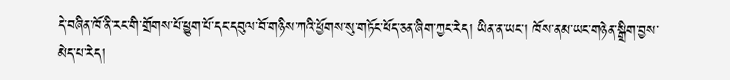དེ་བཞིན་ཁོ་ནི་རང་གི་གྲོགས་པོ་ཕྱུག་པོ་དང་དབུལ་བོ་གཉིས་ཀའི་ཕྱོགས་སུ་གཏོང་ཕོད་ཅན་ཞིག་ཀྱང་རེད། ཡིན་ན་ཡང་། ཁོས་ནམ་ཡང་གཉེན་སྒྲིག་བྱས་མེད་པ་རེད།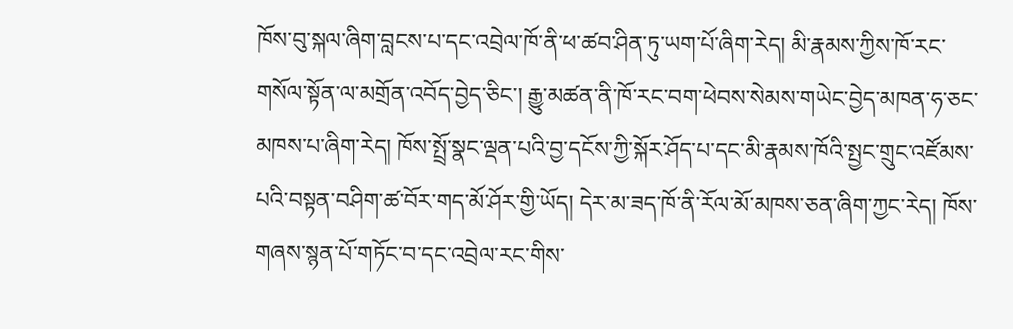ཁོས་བུ་སྐལ་ཞིག་བླངས་པ་དང་འབྲེལ་ཁོ་ནི་ཕ་ཚབ་ཤིན་ཏུ་ཡག་པོ་ཞིག་རེད། མི་རྣམས་ཀྱིས་ཁོ་རང་གསོལ་སྟོན་ལ་མགྲོན་འབོད་བྱེད་ཅིང་། རྒྱུ་མཚན་ནི་ཁོ་རང་བག་ཕེབས་སེམས་གཡེང་བྱེད་མཁན་ཧ་ཅང་མཁས་པ་ཞིག་རེད། ཁོས་སྤྲོ་སྣང་ལྡན་པའི་བྱ་དངོས་ཀྱི་སྐོར་ཤོད་པ་དང་མི་རྣམས་ཁོའི་སྤྱང་གྲུང་འཛོམས་པའི་བསྟན་བཤིག་ཚ་བོར་གད་མོ་ཤོར་གྱི་ཡོད། དེར་མ་ཟད་ཁོ་ནི་རོལ་མོ་མཁས་ཅན་ཞིག་ཀྱང་རེད། ཁོས་གཞས་སྙན་པོ་གཏོང་བ་དང་འབྲེལ་རང་གིས་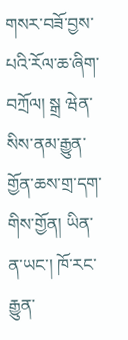གསར་བཟོ་བྱས་པའི་རོལ་ཆ་ཞིག་བཀྲོལ། སྒྲ ཝེན་སིས་ནམ་རྒྱུན་གྱོན་ཆས་གྲ་དག་གིས་གྱོན། ཡིན་ན་ཡང་། ཁོ་རང་རྒྱུན་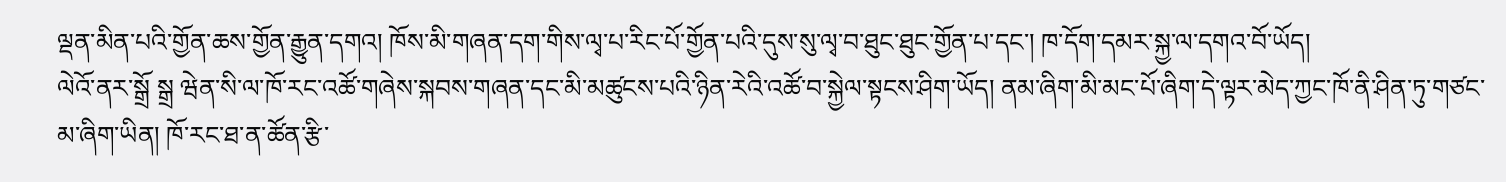ལྡན་མིན་པའི་གྱོན་ཆས་གྱོན་རྒྱུན་དགའ། ཁོས་མི་གཞན་དག་གིས་ལྭ་པ་རིང་པོ་གྱོན་པའི་དུས་སུ་ལྭ་བ་ཐུང་ཐུང་གྱོན་པ་དང་། ཁ་དོག་དམར་སྐྱ་ལ་དགའ་བོ་ཡོད།
ལེའོ་ནར་སྒྲོ སྒྲ ཝེན་སི་ལ་ཁོ་རང་འཚོ་གཞེས་སྐབས་གཞན་དང་མི་མཚུངས་པའི་ཉིན་རེའི་འཚོ་བ་སྐྱེལ་སྟངས་ཤིག་ཡོད། ནམ་ཞིག་མི་མང་པོ་ཞིག་དེ་ལྟར་མེད་ཀྱང་ཁོ་ནི་ཤིན་ཏུ་གཙང་མ་ཞིག་ཡིན། ཁོ་རང་ཐ་ན་ཚོན་རྩི་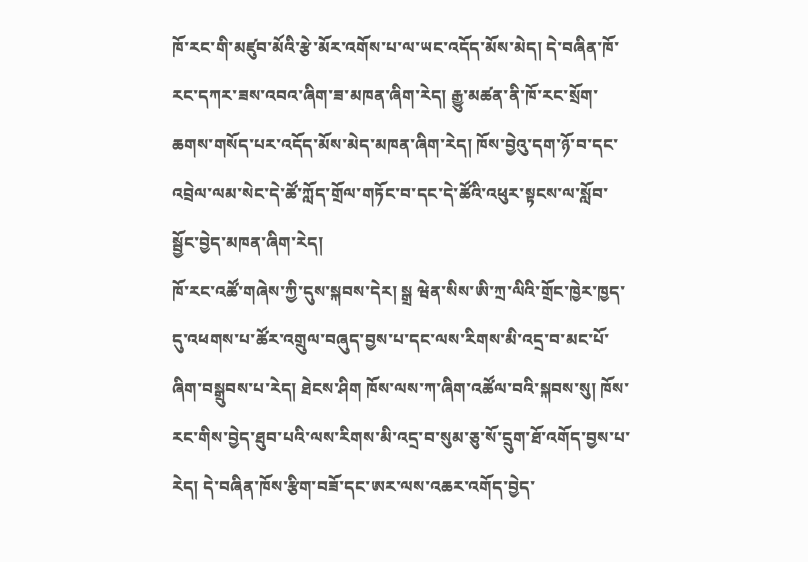ཁོ་རང་གི་མཛུབ་མོའི་རྩེ་མོར་འགོས་པ་ལ་ཡང་འདོད་མོས་མེད། དེ་བཞིན་ཁོ་རང་དཀར་ཟས་འབའ་ཞིག་ཟ་མཁན་ཞིག་རེད། རྒྱུ་མཚན་ནི་ཁོ་རང་སྲོག་ཆགས་གསོད་པར་འདོད་མོས་མེད་མཁན་ཞིག་རེད། ཁོས་བྱེའུ་དག་ཉོ་བ་དང་འབྲེལ་ལམ་སེང་དེ་ཚོ་ཀློད་གྲོལ་གཏོང་བ་དང་དེ་ཚོའི་འཕུར་སྟངས་ལ་སློབ་སྦྱོང་བྱེད་མཁན་ཞིག་རེད།
ཁོ་རང་འཚོ་གཞེས་ཀྱི་དུས་སྐབས་དེར། སྒྲ ཝེན་སིས་ཨི་ཀྲ་ལིའི་གྲོང་ཁྱེར་ཁྱད་དུ་འཕགས་པ་ཚོར་འགྲུལ་བཞུད་བྱས་པ་དང་ལས་རིགས་མི་འདྲ་བ་མང་པོ་ཞིག་བསྒྲུབས་པ་རེད། ཐེངས་ཤིག ཁོས་ལས་ཀ་ཞིག་འཚོལ་བའི་སྐབས་སུ། ཁོས་རང་གིས་བྱེད་ཐུབ་པའི་ལས་རིགས་མི་འདྲ་བ་སུམ་ཅུ་སོ་དྲུག་ཐོ་འགོད་བྱས་པ་རེད། དེ་བཞིན་ཁོས་རྩིག་བཟོ་དང་ཨར་ལས་འཆར་འགོད་བྱེད་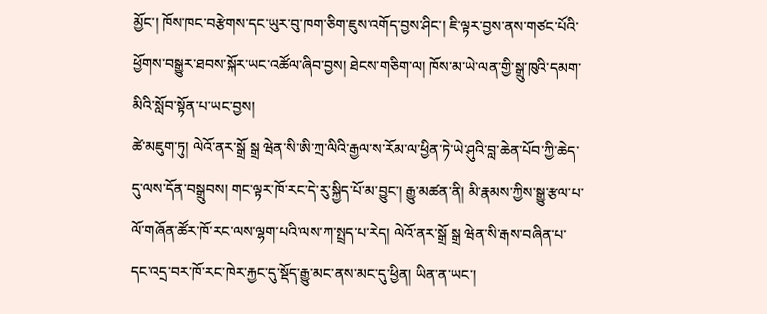མྱོང་། ཁོས་ཁང་བརྩེགས་དང་ཡུར་བུ་ཁག་ཅིག་ཇུས་འགོད་བྱས་ཤིང་། ཇི་ལྟར་བྱས་ནས་གཙང་པོའི་ཕྱོགས་བསྒྱུར་ཐབས་སྐོར་ཡང་འཚོལ་ཞིབ་བྱས། ཐེངས་གཅིག་ལ། ཁོས་མ་ཡེ་ལན་གྱི་སྒྲུ་ཁུའི་དམག་མིའི་སློབ་སྟོན་པ་ཡང་བྱས།
ཚེ་མཇུག་ཏུ། ལེའོ་ནར་སྒྲོ སྒྲ ཝེན་སི་ཨི་ཀྲ་ལིའི་རྒྱལ་ས་རོམ་ལ་ཕྱིན་ཏེ་ཡེ་ཤུའི་བླ་ཆེན་པོབ་ཀྱི་ཆེད་དུ་ལས་དོན་བསྒྲུབས། གང་ལྟར་ཁོ་རང་དེ་རུ་སྐྱིད་པོ་མ་བྱུང་། རྒྱུ་མཚན་ནི། མི་རྣམས་ཀྱིས་སྒྱུ་རྩལ་པ་ལོ་གཞོན་ཚོར་ཁོ་རང་ལས་ལྷག་པའི་ལས་ཀ་སྤྲད་པ་རེད། ལེའོ་ནར་སྒྲོ སྒྲ ཝེན་སི་རྒས་བཞིན་པ་དང་འདྲ་བར་ཁོ་རང་ཁེར་རྐྱང་དུ་སྡོད་རྒྱུ་མང་ནས་མང་དུ་ཕྱིན། ཡིན་ན་ཡང་།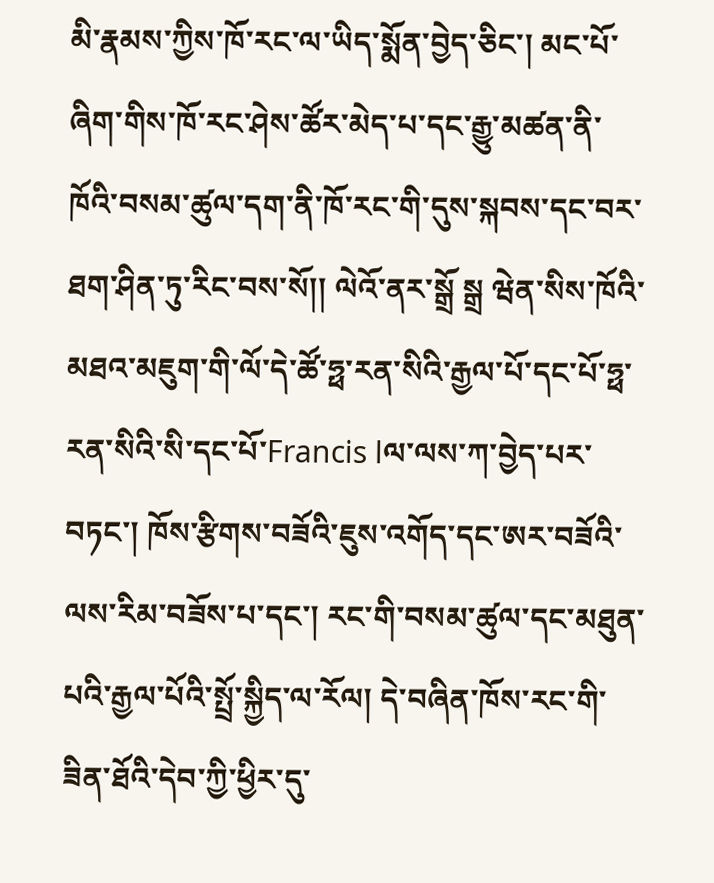མི་རྣམས་ཀྱིས་ཁོ་རང་ལ་ཡིད་སྨོན་བྱེད་ཅིང་། མང་པོ་ཞིག་གིས་ཁོ་རང་ཤེས་ཚོར་མེད་པ་དང་རྒྱུ་མཚན་ནི་ཁོའི་བསམ་ཚུལ་དག་ནི་ཁོ་རང་གི་དུས་སྐབས་དང་བར་ཐག་ཤིན་ཏུ་རིང་བས་སོ།། ལེའོ་ནར་སྒྲོ སྒྲ ཝེན་སིས་ཁོའི་མཐའ་མཇུག་གི་ལོ་དེ་ཚོ་ཧྥ་རན་སིའི་རྒྱལ་པོ་དང་པོ་ཧྥ་རན་སིའི་སི་དང་པོ་Francis lལ་ལས་ཀ་བྱེད་པར་བཏང་། ཁོས་རྩིགས་བཟོའི་ཇུས་འགོད་དང་ཨར་བཟོའི་ལས་རིམ་བཟོས་པ་དང་། རང་གི་བསམ་ཚུལ་དང་མཐུན་པའི་རྒྱལ་པོའི་སྤྲོ་སྐྱིད་ལ་རོལ། དེ་བཞིན་ཁོས་རང་གི་ཟིན་ཐོའི་དེབ་ཀྱི་ཕྱིར་དུ་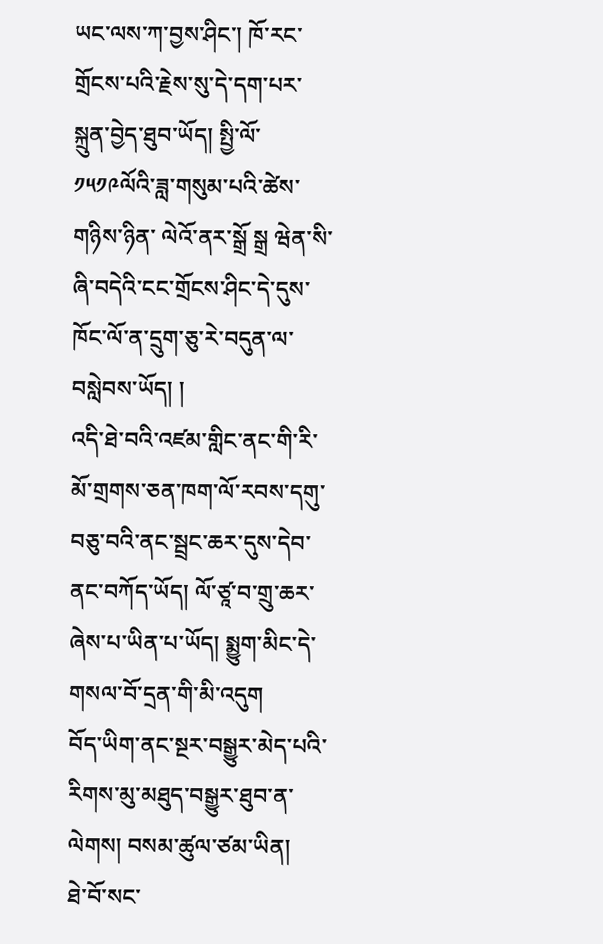ཡང་ལས་ཀ་བྱས་ཤིང་། ཁོ་རང་གྲོངས་པའི་རྗེས་སུ་དེ་དག་པར་སྐྲུན་བྱེད་ཐུབ་ཡོད། སྤྱི་ལོ་༡༥༡༩ལོའི་ཟླ་གསུམ་པའི་ཚེས་གཉིས་ཉིན་ ལེའོ་ནར་སྒྲོ སྒྲ ཝེན་སི་ཞི་བདེའི་ངང་གྲོངས་ཤིང་དེ་དུས་ཁོང་ལོ་ན་དྲུག་ཅུ་རེ་བདུན་ལ་བསླེབས་ཡོད། །
འདི་ཐེ་བའི་འཛམ་གླིང་ནང་གི་རི་མོ་གྲགས་ཅན་ཁག་ལོ་རབས་དགུ་བཅུ་བའི་ནང་སྦྲང་ཆར་དུས་དེབ་ནང་བཀོད་ཡོད། ལོ་ཙཱ་བ་གྲུ་ཆར་ཞེས་པ་ཡིན་པ་ཡོད། སྨྱུག་མིང་དེ་གསལ་བོ་དྲན་གི་མི་འདུག
བོད་ཡིག་ནང་སྔར་བསྒྱུར་མེད་པའི་རིགས་མུ་མཐུད་བསྒྱུར་ཐུབ་ན་ལེགས། བསམ་ཚུལ་ཙམ་ཡིན།
ཐེ་བོ་སང་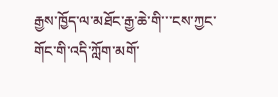རྒྱས་ཁྱོད་ལ་མཐོང་རྒྱ་ཆེ་གི་་་ངས་ཀྱང་གོང་གི་འདི་ཀློག་མགོ་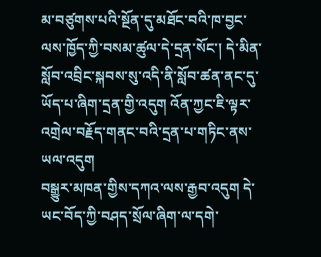མ་བཙུགས་པའི་སྔོན་དུ་མཐོང་བའི་ཁ་བྱང་ལས་ཁྱོད་ཀྱི་བསམ་ཚུལ་དེ་དྲན་སོང་། དེ་མིན་སློབ་འབྲིང་སྐབས་སུ་འདི་ནི་སློབ་ཚན་ནང་དུ་ཡོད་པ་ཞིག་དྲན་གྱི་འདུག འོན་ཀྱང་ཇི་ལྟར་འགྲེལ་བརྗོད་གནང་བའི་དྲན་པ་གཏིང་ནས་ཡལ་འདུག
བསྒྱུར་མཁན་གྱིས་དཀའ་ལས་རྒྱབ་འདུག དེ་ཡང་བོད་ཀྱི་བཤད་སྲོལ་ཞིག་ལ་དགེ་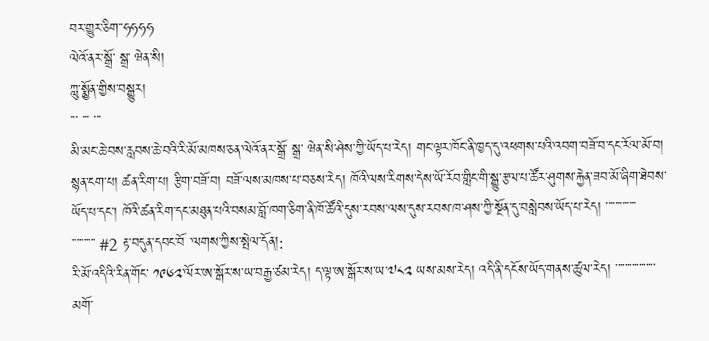བར་གྱུར་ཅིག་་ཧཧཧཧ
ལེའོ་ནར་སྒྲོ་ སྒྲ་ ཝེན་སི།
ཀླུ་སྨྱོན་གྱིས་བསྒྱུར།
་་་ ་་་ ་་་
མི་མང་ཆེ་བས་རླབས་ཆེ་བའི་རི་མོ་མཁས་ཅན་ལེའོ་ནར་སྒྲོ་ སྒྲ་ ཝེན་སི་ཤེས་ཀྱི་ཡོད་པ་རེད། གང་ལྟར་ཁོང་ནི་ཁྱད་དུ་འཕགས་པའི་འབག་བཟོ་བ་དང་རོལ་མོ་བ། སྙན་ངག་པ། ཚན་རིག་པ། རྩིག་བཟོ་བ། བཟོ་ལས་མཁས་པ་བཅས་རེད། ཁོའི་ལས་རིགས་དེས་ཡོ་རོབ་གླིང་གི་སྒྱུ་རྩལ་པ་ཚོར་ཤུགས་རྐྱེན་ཟབ་མོ་ཞིག་ཐེབས་ཡོད་པ་དང་། ཁོའི་ཚན་རིག་དང་མཐུན་པའི་བསམ་བློ་ཁག་ཅིག་ནི་ཁོ་ཚོའི་དུས་རབས་ལས་དུས་རབས་ཁ་ཤས་ཀྱི་སྔོན་དུ་བསླེབས་ཡོད་པ་རེད། ་་་་་་་་་་་་་
་་་་་་་་་་ #2 རྟ་བདུན་དབང་བོ ་ལགས་ཀྱིས་སྤེལ་དོན།:
རི་མོ་འདིའི་རིན་གོང་ ༡༩༦༢་ལོར་ཨ་སྒོར་ས་ཡ་བརྒྱ་ཙམ་རེད། ད་ལྟ་ཨ་སྒོར་ས་ཡ་༧༨༢ ཡས་མས་རེད། འདི་ནི་དངོས་ཡོད་གནས་ཚུལ་རེད། ་་་་་་་་་་་་་་་་་
མགོ་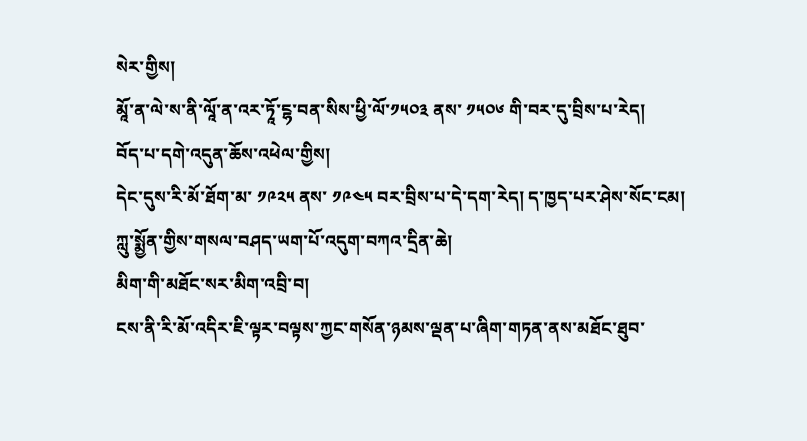སེར་གྱིས།
མཱོ་ན་ལེ་ས་ནི་ལཱོ་ན་འར་ཏཱོ་ངྷ་བན་སིས་ཕྱི་ལོ་༡༥༠༣ ནས་ ༡༥༠༦ གི་བར་དུ་བྲིས་པ་རེད།
བོད་པ་དགེ་འདུན་ཆོས་འཕེལ་གྱིས།
དེང་དུས་རི་མོ་ཐོག་མ་ ༡༩༢༥ ནས་ ༡༩༤༥ བར་བྲིས་པ་དེ་དག་རེད། ད་ཁྱད་པར་ཤེས་སོང་ངམ།
ཀླུ་སྨྱོན་གྱིས་གསལ་བཤད་ཡག་པོ་འདུག་བཀའ་དྲིན་ཆེ།
མིག་གི་མཐོང་སར་མིག་འབྲི་བ།
ངས་ནི་རི་མོ་འདིར་ཇི་ལྟར་བལྟས་ཀྱང་གསོན་ཉམས་ལྡན་པ་ཞིག་གཏན་ནས་མཐོང་ཐུབ་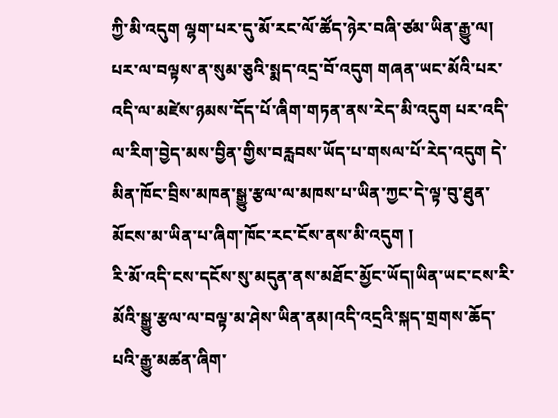ཀྱི་མི་འདུག ལྷག་པར་དུ་མོ་རང་ལོ་ཚོད་ཉེར་བཞི་ཙམ་ཡིན་རྒྱུ་ལ། པར་ལ་བལྟས་ན་སུམ་ཅུའི་སྨད་འདྲ་བོ་འདུག གཞན་ཡང་མོའི་པར་འདི་ལ་མཛེས་ཉམས་དོད་པོ་ཞིག་གཏན་ནས་རེད་མི་འདུག པར་འདི་ལ་རིག་བྱེད་མས་བྱིན་གྱིས་བརླབས་ཡོད་པ་གསལ་པོ་རེད་འདུག དེ་མིན་ཁོང་བྲིས་མཁན་སྒྱུ་རྩལ་ལ་མཁས་པ་ཡིན་ཀྱང་དེ་ལྟ་བུ་ཐུན་མོངས་མ་ཡིན་པ་ཞིག་ཁོང་རང་ངོས་ནས་མི་འདུག །
རི་མོ་འདི་ངས་དངོས་སུ་མདུན་ནས་མཐོང་མྱོང་ཡོད།ཡིན་ཡང་ངས་རི་མོའི་སྒྱུ་རྩལ་ལ་བལྟ་མ་ཤེས་ཡིན་ནམ།འདི་འདྲའི་སྐད་གྲགས་ཆོད་པའི་རྒྱུ་མཚན་ཞིག་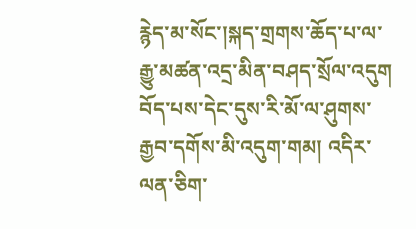རྙེད་མ་སོང་།སྐད་གྲགས་ཆོད་པ་ལ་རྒྱུ་མཚན་འདྲ་མིན་བཤད་སྲོལ་འདུག
བོད་པས་དེང་དུས་རི་མོ་ལ་ཤུགས་རྒྱབ་དགོས་མི་འདུག་གམ། འདིར་ལན་ཅིག་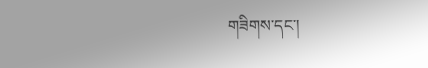གཟིགས་དང་།